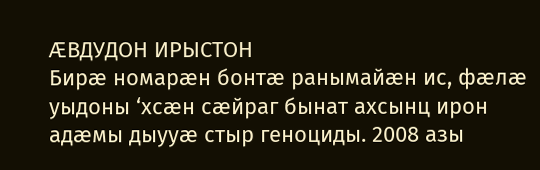ÆВДУДОН ИРЫСТОН
Бирæ номарæн бонтæ ранымайæн ис, фӕлӕ уыдоны ‘хсӕн сӕйраг бынат ахсынц ирон адæмы дыууӕ стыр геноциды. 2008 азы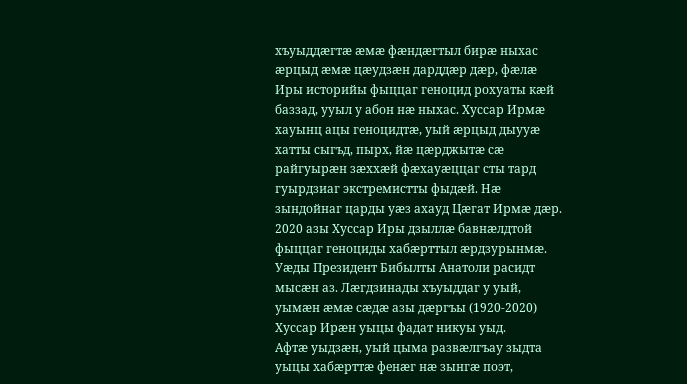хъуыддӕгтӕ ӕмӕ фӕндӕгтыл бирӕ ныхас ӕрцыд ӕмӕ цӕудзӕн дарддӕр дӕр, фæлæ Иры историйы фыццаг геноцид рохуаты кӕй баззад, ууыл у абон нӕ ныхас. Хуссар Ирмӕ хауынц ацы геноцидтӕ, уый ӕрцыд дыууӕ хатты сыгъд, пырх, йæ цæрджытæ сæ райгуырæн зæххæй фæхауæццаг сты тард гуырдзиаг экстремистты фыдæй. Нӕ зындойнаг царды уӕз ахауд Цӕгат Ирмӕ дӕр.
2020 азы Хуссар Иры дзыллӕ бавнӕлдтой фыццаг геноциды хабӕрттыл ӕрдзурынмӕ. Уæды Президент Бибылты Анатоли расидт мысӕн аз. Лӕгдзинады хъуыддаг у уый, уымӕн ӕмӕ сæдæ азы дӕргъы (1920-2020) Хуссар Ирӕн уыцы фадат никуы уыд.
Афтӕ уыдзӕн, уый цыма развӕлгъау зыдта уыцы хабæрттæ фенæг нӕ зынгӕ поэт,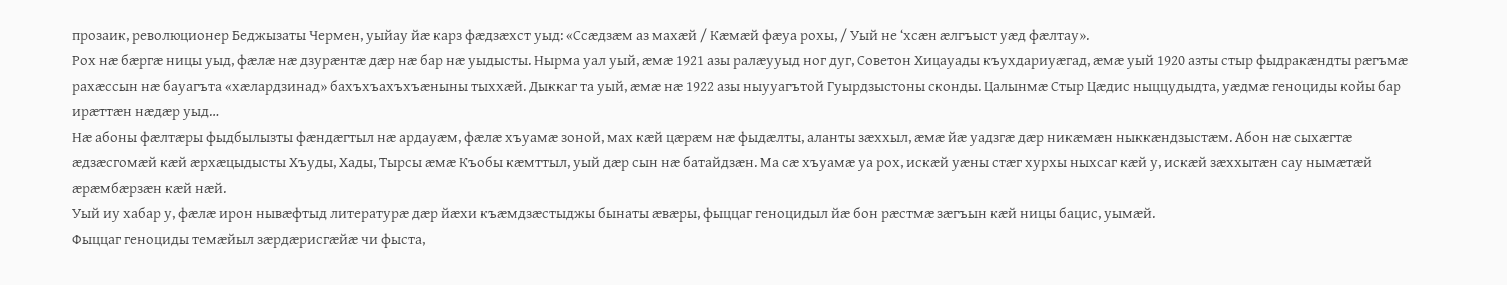прозаик, революционер Беджызаты Чермен, уыйау йӕ карз фӕдзӕхст уыд: «Ссӕдзӕм аз махӕй / Кӕмӕй фӕуа рохы, / Уый не ‘хсӕн ӕлгъыст уӕд фӕлтау».
Рох нӕ бӕргӕ ницы уыд, фӕлӕ нӕ дзурӕнтӕ дӕр нӕ бар нӕ уыдысты. Нырма уал уый, ӕмӕ 1921 азы ралӕууыд ног дуг, Советон Хицауады къухдариуӕгад, æмæ уый 1920 азты стыр фыдракӕндты рӕгъмӕ рахӕссын нӕ бауагъта «хӕлардзинад» бахъхъахъхъӕныны тыххӕй. Дыккаг та уый, æмæ нæ 1922 азы ныууагътой Гуырдзыстоны сконды. Цалынмӕ Стыр Цӕдис ныццудыдта, уӕдмӕ геноциды койы бар ирӕттӕн нӕдӕр уыд…
Нӕ абоны фӕлтӕры фыдбылызты фӕндӕгтыл нӕ ардауӕм, фӕлӕ хъуамӕ зоной, мах кæй цӕрӕм нӕ фыдӕлты, аланты зӕххыл, ӕмӕ йæ уадзгӕ дӕр никӕмӕн ныккӕндзыстӕм. Абон нæ сыхæгтæ ӕдзӕсгомӕй кӕй ӕрхӕцыдысты Хъуды, Хады, Тырсы ӕмӕ Къобы кӕмттыл, уый дӕр сын нӕ батайдзӕн. Ма сӕ хъуамӕ уа рох, искӕй уæны стӕг хурхы ныхсаг кӕй у, искӕй зӕххытӕн сау нымӕтӕй æрæмбӕрзӕн кӕй нӕй.
Уый иу хабар у, фæлæ ирон нывӕфтыд литературӕ дӕр йӕхи къӕмдзӕстыджы бынаты ӕвӕры, фыццаг геноцидыл йӕ бон рӕстмӕ зӕгъын кӕй ницы бацис, уымæй.
Фыццаг геноциды темӕйыл зӕрдӕрисгӕйӕ чи фыста,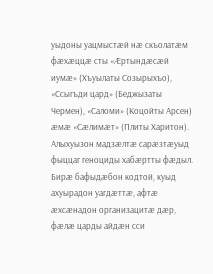уыдоны уацмыстæй нӕ скъолатӕм фӕхӕццӕ сты «Ӕртындӕсӕй иумӕ» (Хъуылаты Созырыхъо), «Ссыгъди цард» (Беджызаты Чермен), «Саломи» (Коцойты Арсен) ӕмӕ «Сӕлимӕт» (Плиты Харитон).
Алыхуызон мадзӕлтӕ сарæзтæуыд фыццаг геноциды хабӕртты фӕдыл. Бирӕ бафыдӕбон кодтой, куыд ахуырадон уагдӕттӕ, афтӕ ӕхсӕнадон организацитӕ дӕр, фæлæ царды айдæн сси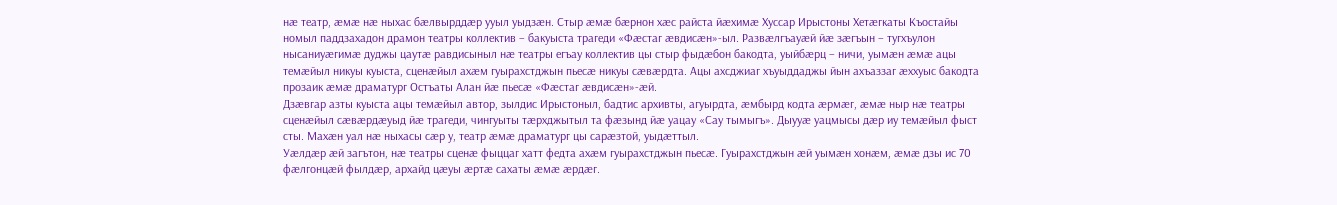нæ театр, æмæ нæ ныхас бæлвырддæр ууыл уыдзæн. Стыр ӕмӕ бӕрнон хӕс райста йæхимæ Хуссар Ирыстоны Хетæгкаты Къостайы номыл паддзахадон драмон театры коллектив – бакуыста трагеди «Фӕстаг ӕвдисӕн»-ыл. Развӕлгъауӕй йӕ зӕгъын – тугхъулон нысаниуӕгимæ дуджы цаутæ равдисыныл нӕ театры егъау коллектив цы стыр фыдӕбон бакодта, уыйбӕрц – ничи, уымæн æмæ ацы темӕйыл никуы куыста, сценӕйыл ахӕм гуырахстджын пьесӕ никуы сӕвӕрдта. Ацы ахсджиаг хъуыддаджы йын ахъаззаг æххуыс бакодта прозаик ӕмӕ драматург Остъаты Алан йӕ пьесӕ «Фӕстаг ӕвдисӕн»-ӕй.
Дзӕвгар азты куыста ацы темӕйыл автор, зылдис Ирыстоныл, бадтис архивты, агуырдта, æмбырд кодта ӕрмӕг, ӕмӕ ныр нæ театры сценæйыл сæвæрдæуыд йӕ трагеди, чингуыты тӕрхджытыл та фæзынд йӕ уацау «Сау тымыгъ». Дыууӕ уацмысы дӕр иу темӕйыл фыст сты. Махӕн уал нӕ ныхасы сӕр у, театр ӕмӕ драматург цы сарӕзтой, уыдӕттыл.
Уӕлдӕр ӕй загътон, нӕ театры сценӕ фыццаг хатт федта ахӕм гуырахстджын пьесӕ. Гуырахстджын ӕй уымӕн хонӕм, ӕмӕ дзы ис 70 фӕлгонцӕй фылдӕр, архайд цӕуы ӕртӕ сахаты ӕмӕ ӕрдӕг.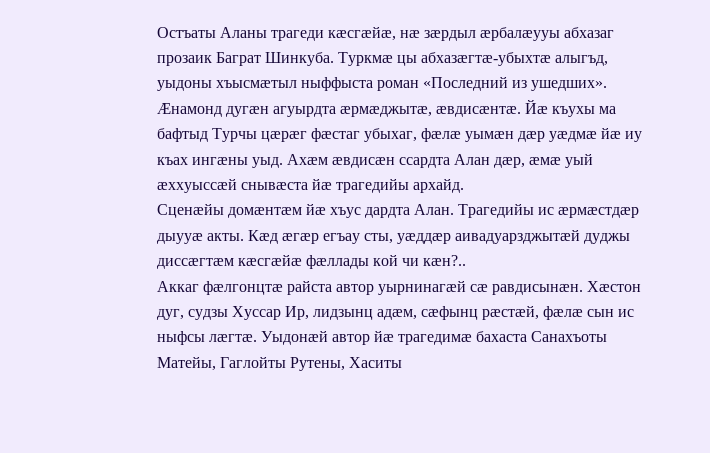Остъаты Аланы трагеди кӕсгӕйӕ, нӕ зӕрдыл ӕрбалӕууы абхазаг прозаик Баграт Шинкуба. Туркмӕ цы абхазӕгтӕ-убыхтӕ алыгъд, уыдоны хъысмӕтыл ныффыста роман «Последний из ушедших». Æнамонд дугӕн агуырдта ӕрмӕджытӕ, ӕвдисӕнтӕ. Йӕ къухы ма бафтыд Турчы цӕрӕг фӕстаг убыхаг, фӕлӕ уымӕн дӕр уæдмæ йӕ иу къах ингӕны уыд. Ахӕм ӕвдисӕн ссардта Алан дӕр, ӕмӕ уый ӕххуыссӕй снывӕста йӕ трагедийы архайд.
Сценӕйы домӕнтӕм йӕ хъус дардта Алан. Трагедийы ис ӕрмӕстдӕр дыууӕ акты. Кӕд ӕгӕр егъау сты, уӕддӕр аивадуарзджытæй дуджы диссӕгтӕм кӕсгӕйӕ фӕллады кой чи кӕн?..
Аккаг фӕлгонцтӕ райста автор уырнинагæй сæ равдисынæн. Хӕстон дуг, судзы Хуссар Ир, лидзынц адӕм, сӕфынц рӕстӕй, фӕлӕ сын ис ныфсы лӕгтӕ. Уыдонӕй автор йӕ трагедимӕ бахаста Санахъоты Матейы, Гаглойты Рутены, Хаситы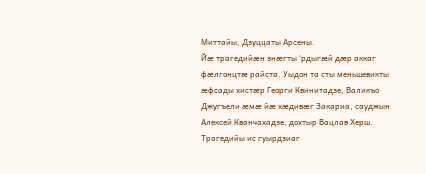Миттайы, Дзуццаты Арсены.
Йӕ трагедийӕн знӕгты ‘рдыгӕй дӕр аккаг фӕлгонцтӕ райста. Уыдон та сты меньшевикты ӕфсады хистæр Георги Квинитадзе, Валикъо Джугъели æмæ йӕ хӕдивӕг Закариа, сауджын Алексей Кванчахадзе, дохтыр Вацлав Херш.
Трагедийы ис гуырдзиаг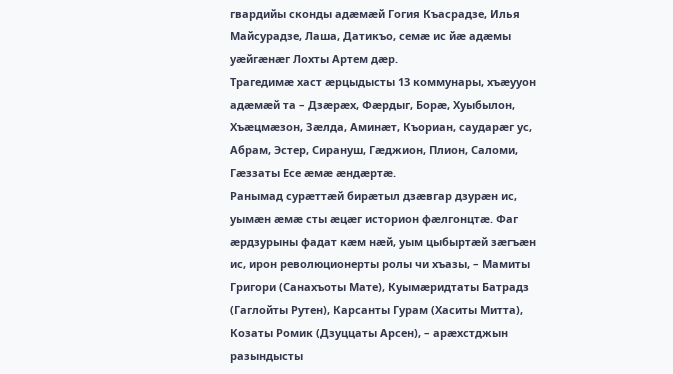гвардийы сконды адӕмӕй Гогия Къасрадзе, Илья Майсурадзе, Лаша, Датикъо, семӕ ис йӕ адӕмы уӕйгӕнӕг Лохты Артем дæр.
Трагедимӕ хаст ӕрцыдысты 13 коммунары, хъӕууон адӕмӕй та – Дзӕрӕх, Фӕрдыг, Борӕ, Хуыбылон, Хъӕцмӕзон, Зӕлда, Аминӕт, Къориан, саударӕг ус, Абрам, Эстер, Сирануш, Гӕджион, Плион, Саломи, Гӕззаты Есе ӕмӕ ӕндӕртӕ.
Ранымад сурæттæй бирӕтыл дзӕвгар дзурӕн ис, уымӕн ӕмӕ сты ӕцӕг историон фӕлгонцтӕ. Фаг ӕрдзурыны фадат кӕм нӕй, уым цыбыртӕй зӕгъӕн ис, ирон революционерты ролы чи хъазы, – Мамиты Григори (Санахъоты Мате), Куымӕридтаты Батрадз (Гаглойты Рутен), Карсанты Гурам (Хаситы Митта), Козаты Ромик (Дзуццаты Арсен), – арӕхстджын разындысты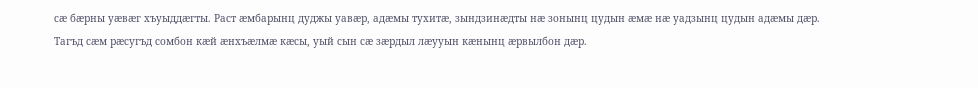сӕ бӕрны уӕвӕг хъуыддӕгты. Раст ӕмбарынц дуджы уавӕр, адӕмы тухитæ, зындзинӕдты нӕ зонынц цудын ӕмӕ нӕ уадзынц цудын адӕмы дӕр. Тагъд сӕм рӕсугъд сомбон кӕй ӕнхъӕлмӕ кӕсы, уый сын сӕ зӕрдыл лӕууын кӕнынц ӕрвылбон дӕр.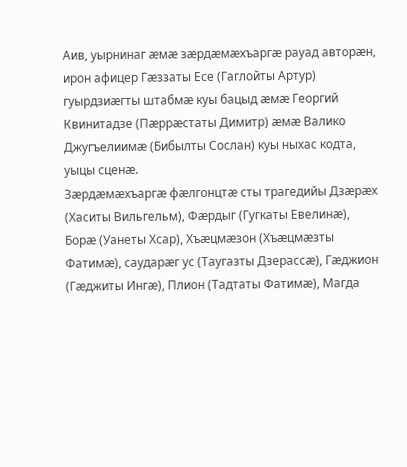Аив, уырнинаг æмæ зæрдæмæхъаргæ рауад авторӕн, ирон афицер Гæззаты Есе (Гаглойты Артур) гуырдзиæгты штабмæ куы бацыд æмæ Георгий Квинитадзе (Пӕррӕстаты Димитр) æмæ Валико Джугъелиимæ (Бибылты Сослан) куы ныхас кодта, уыцы сценæ.
Зӕрдӕмӕхъаргӕ фӕлгонцтӕ сты трагедийы Дзӕрӕх (Хаситы Вильгельм), Фӕрдыг (Гугкаты Евелинӕ), Борӕ (Уанеты Хсар), Хъӕцмӕзон (Хъӕцмӕзты Фатимӕ), саударӕг ус (Таугазты Дзерассӕ), Гӕджион (Гӕджиты Ингӕ), Плион (Тадтаты Фатимӕ), Магда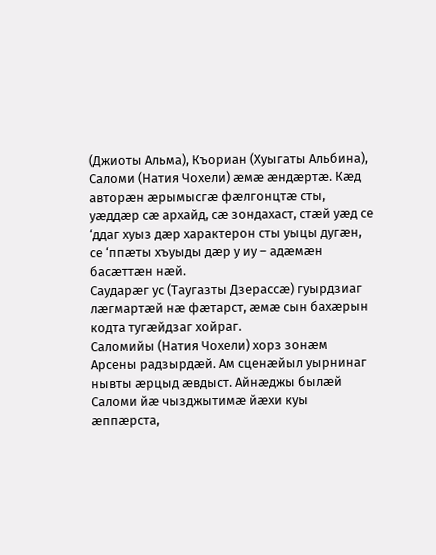(Джиоты Альма), Къориан (Хуыгаты Альбина), Саломи (Натия Чохели) ӕмӕ ӕндӕртӕ. Кӕд авторӕн ӕрымысгӕ фӕлгонцтӕ сты, уӕддӕр сӕ архайд, сӕ зондахаст, стӕй уӕд се ‘ддаг хуыз дӕр характерон сты уыцы дугӕн, се ‘ппӕты хъуыды дӕр у иу – адӕмӕн басӕттӕн нӕй.
Саударӕг ус (Таугазты Дзерассæ) гуырдзиаг лӕгмартӕй нæ фæтарст, ӕмӕ сын бахӕрын кодта тугӕйдзаг хойраг.
Саломийы (Натия Чохели) хорз зонӕм Арсены радзырдӕй. Ам сценӕйыл уырнинаг нывты ӕрцыд ӕвдыст. Айнӕджы былӕй Саломи йӕ чызджытимӕ йӕхи куы ӕппӕрста,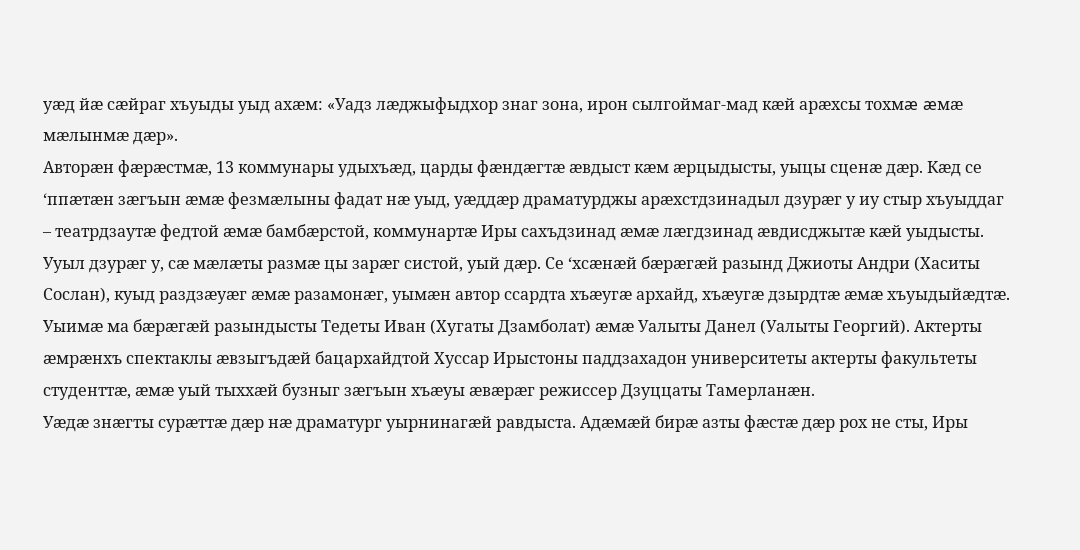уӕд йӕ сӕйраг хъуыды уыд ахæм: «Уадз лӕджыфыдхор знаг зона, ирон сылгоймаг-мад кӕй арæхсы тохмæ æмæ мæлынмæ дæр».
Авторӕн фæрæстмæ, 13 коммунары удыхъӕд, царды фӕндӕгтӕ ӕвдыст кӕм ӕрцыдысты, уыцы сценæ дæр. Кӕд се ‘ппӕтӕн зӕгъын ӕмӕ фезмӕлыны фадат нӕ уыд, уӕддӕр драматурджы арӕхстдзинадыл дзурӕг у иу стыр хъуыддаг – театрдзаутӕ федтой ӕмӕ бамбӕрстой, коммунартæ Иры сахъдзинад ӕмӕ лӕгдзинад ӕвдисджытӕ кӕй уыдысты. Ууыл дзурӕг у, сӕ мӕлӕты размӕ цы зарӕг систой, уый дӕр. Се ‘хсӕнӕй бӕрӕгӕй разынд Джиоты Андри (Хаситы Сослан), куыд раздзӕуӕг ӕмӕ разамонӕг, уымӕн автор ссардта хъӕугӕ архайд, хъӕугӕ дзырдтӕ ӕмӕ хъуыдыйӕдтӕ. Уыимæ ма бӕрӕгӕй разындысты Тедеты Иван (Хугаты Дзамболат) æмæ Уалыты Данел (Уалыты Георгий). Актерты ӕмрӕнхъ спектаклы æвзыгъдæй бацархайдтой Хуссар Ирыстоны паддзахадон университеты актерты факультеты студенттæ, æмæ уый тыххæй бузныг зæгъын хъæуы ӕвӕрӕг режиссер Дзуццаты Тамерланæн.
Уæдæ знæгты сурæттæ дæр нӕ драматург уырнинагæй равдыста. Адӕмæй бирæ азты фæстæ дæр рох не сты, Иры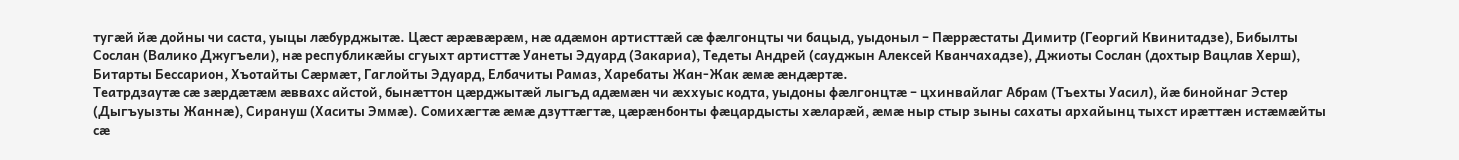тугӕй йӕ дойны чи саста, уыцы лæбурджытæ. Цӕст æрæвæрæм, нӕ адӕмон артисттӕй сæ фæлгонцты чи бацыд, уыдоныл – Пӕррӕстаты Димитр (Георгий Квинитадзе), Бибылты Сослан (Валико Джугъели), нæ республикæйы сгуыхт артисттӕ Уанеты Эдуард (Закариа), Тедеты Андрей (сауджын Алексей Кванчахадзе), Джиоты Сослан (дохтыр Вацлав Херш), Битарты Бессарион, Хъотайты Сӕрмӕт, Гаглойты Эдуард, Елбачиты Рамаз, Харебаты Жан-Жак ӕмӕ ӕндæртæ.
Театрдзаутæ сæ зæрдæтæм æввахс айстой, бынæттон цæрджытæй лыгъд адæмæн чи æххуыс кодта, уыдоны фæлгонцтæ – цхинвайлаг Абрам (Тъехты Уасил), йӕ бинойнаг Эстер (Дыгъуызты Жаннӕ), Сирануш (Хаситы Эммӕ). Сомихӕгтӕ æмæ дзуттӕгтӕ, цӕрӕнбонты фӕцардысты хӕларӕй, æмæ ныр стыр зыны сахаты архайынц тыхст ирӕттӕн истӕмӕйты сӕ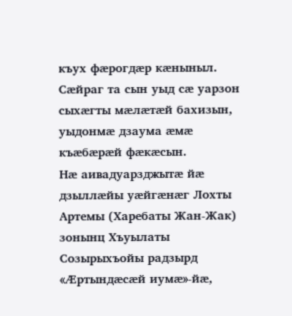къух фӕрогдӕр кӕныныл. Сӕйраг та сын уыд сӕ уарзон сыхӕгты мӕлӕтӕй бахизын, уыдонмӕ дзаума ӕмӕ къӕбӕрӕй фӕкӕсын.
Нæ аивадуарзджытæ йæ дзыллæйы уæйгæнæг Лохты Артемы (Харебаты Жан-Жак) зонынц Хъуылаты Созырыхъойы радзырд «Ӕртындӕсӕй иумӕ»-йæ,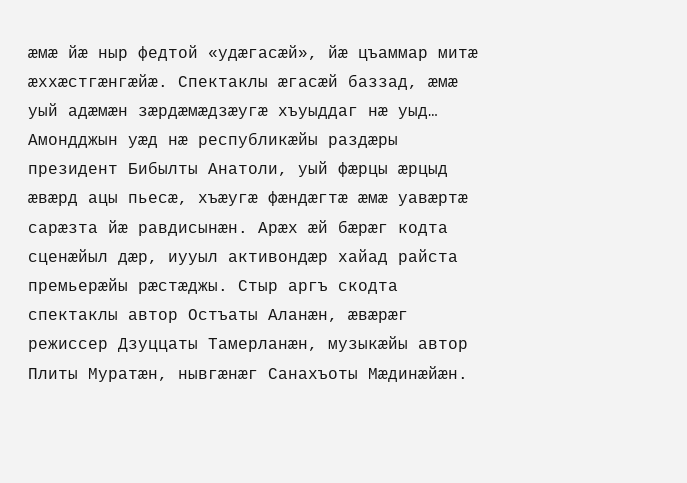æмæ йæ ныр федтой «удӕгасӕй», йӕ цъаммар митӕ ӕххӕстгӕнгӕйӕ. Спектаклы æгасæй баззад, æмæ уый адæмæн зæрдæмæдзæугæ хъуыддаг нæ уыд…
Амондджын уӕд нӕ республикæйы раздæры президент Бибылты Анатоли, уый фӕрцы ӕрцыд ӕвӕрд ацы пьесӕ, хъӕугӕ фӕндӕгтӕ ӕмӕ уавӕртӕ сарӕзта йӕ равдисынӕн. Арӕх ӕй бӕрӕг кодта сценӕйыл дӕр, иууыл активондӕр хайад райста премьерӕйы рӕстӕджы. Стыр аргъ скодта спектаклы автор Остъаты Аланӕн, ӕвӕрӕг режиссер Дзуццаты Тамерланӕн, музыкӕйы автор Плиты Муратӕн, нывгӕнӕг Санахъоты Мæдинӕйӕн.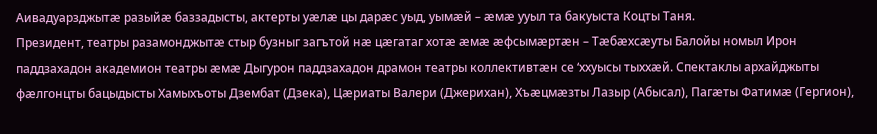Аивадуарзджытæ разыйӕ баззадысты, актерты уӕлӕ цы дарӕс уыд, уымӕй – æмæ ууыл та бакуыста Коцты Таня.
Президент, театры разамонджытæ стыр бузныг загътой нӕ цӕгатаг хотӕ ӕмӕ ӕфсымӕртӕн – Тӕбӕхсæуты Балойы номыл Ирон паддзахадон академион театры æмæ Дыгурон паддзахадон драмон театры коллективтæн се ‘ххуысы тыххӕй. Спектаклы архайджыты фæлгонцты бацыдысты Хамыхъоты Дзембат (Дзека), Цӕриаты Валери (Джерихан), Хъӕцмӕзты Лазыр (Абысал), Пагӕты Фатимӕ (Гергион),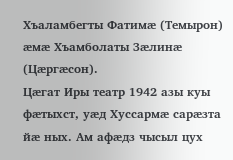Хъаламбегты Фатимӕ (Темырон) ӕмӕ Хъамболаты Зӕлинӕ (Цӕргӕсон).
Цӕгат Иры театр 1942 азы куы фӕтыхст, уӕд Хуссармӕ сарӕзта йӕ ных. Ам афӕдз чысыл цух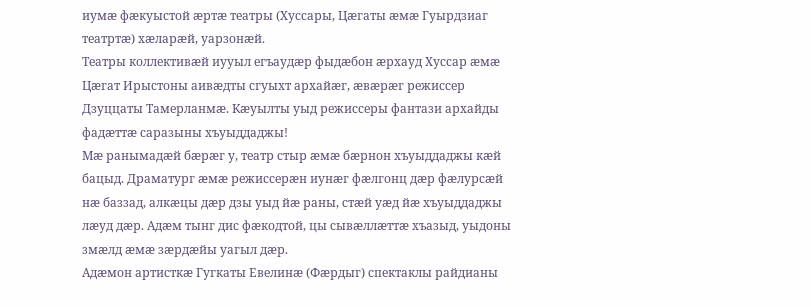иумӕ фӕкуыстой ӕртӕ театры (Хуссары, Цӕгаты ӕмӕ Гуырдзиаг театртӕ) хӕларӕй, уарзонӕй.
Театры коллективӕй иууыл егъаудӕр фыдӕбон ӕрхауд Хуссар ӕмӕ Цӕгат Ирыстоны аивӕдты сгуыхт архайæг, ӕвӕрӕг режиссер Дзуццаты Тамерланмӕ. Кӕуылты уыд режиссеры фантази архайды фадæттӕ саразыны хъуыддаджы!
Мӕ ранымадӕй бӕрӕг у, театр стыр ӕмӕ бӕрнон хъуыддаджы кӕй бацыд. Драматург ӕмӕ режиссерӕн иунӕг фӕлгонц дӕр фӕлурсӕй нӕ баззад, алкӕцы дӕр дзы уыд йӕ раны, стӕй уӕд йӕ хъуыддаджы лӕуд дӕр. Адӕм тынг дис фӕкодтой, цы сывӕллӕттӕ хъазыд, уыдоны змӕлд ӕмӕ зӕрдӕйы уагыл дæр.
Адӕмон артисткӕ Гугкаты Евелинӕ (Фӕрдыг) спектаклы райдианы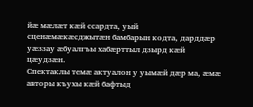йӕ мӕлӕт кӕй ссардта, уый сценӕмӕкӕсджытӕн бамбарын кодта, дарддӕр уӕззау ӕбуалгъы хабӕрттыл дзырд кӕй цӕудзӕн.
Спектаклы темӕ актуалон у уымæй дæр ма, æмæ авторы къухы кæй бафтыд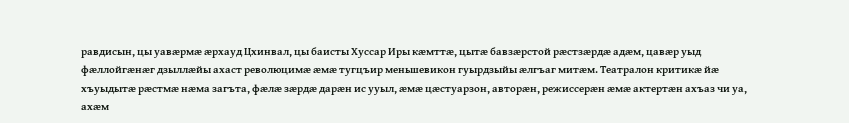равдисын, цы уавӕрмӕ ӕрхауд Цхинвал, цы баисты Хуссар Иры кӕмттӕ, цытӕ бавзӕрстой рӕстзæрдæ адӕм, цавæр уыд фӕллойгӕнӕг дзыллӕйы ахаст революцимӕ æмæ тугцъир меньшевикон гуырдзыйы ӕлгъаг митӕм. Театралон критикӕ йӕ хъуыдытæ рæстмæ нæма загъта, фæлæ зæрдæ дарæн ис ууыл, æмæ цӕстуарзон, авторæн, режиссерæн æмæ актертæн ахъаз чи уа, ахæм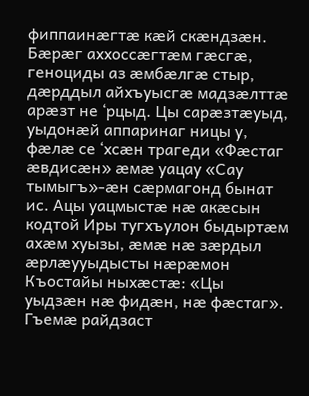фиппаинæгтæ кæй скæндзæн.
Бӕрӕг аххоссӕгтӕм гӕсгӕ, геноциды аз æмбæлгæ стыр, дæрддыл айхъуысгæ мадзæлттæ арæзт не ‘рцыд. Цы сарæзтæуыд, уыдонæй аппаринаг ницы у, фӕлӕ се ‘хсӕн трагеди «Фӕстаг ӕвдисӕн» ӕмӕ уацау «Сау тымыгъ»-æн сæрмагонд бынат ис. Ацы уацмыстæ нæ акæсын кодтой Иры тугхъулон быдыртӕм ахæм хуызы, ӕмӕ нӕ зӕрдыл ӕрлӕууыдысты нӕрӕмон Къостайы ныхӕстӕ: «Цы уыдзӕн нӕ фидӕн, нӕ фӕстаг». Гъемæ райдзаст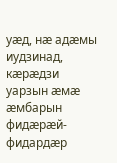уæд, нӕ адӕмы иудзинад, кӕрӕдзи уарзын ӕмӕ ӕмбарын фидæрæй-фидардæр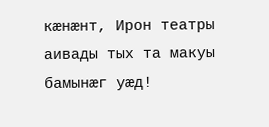кæнæнт, Ирон театры аивады тых та макуы бамынæг уæд!